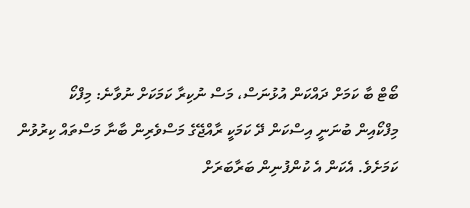ބޯޓް ބާ ކަމަށް ދައްކަން އުޅުނަސް، މަސް ނުކިރާ ކަމަކަށް ނުވާނެ: މިފްކޯ
މިފްކޯއިން ބުނަނީ އިސްކަން ދޭ ކަމަކީ ރާއްޖޭގެ މަސްވެރިން ބާނާ މަސްތައް ކިރުވުން ކަމަށެވެ. އެކަން އެ ކުންފުނިން ބަރާބަރަށް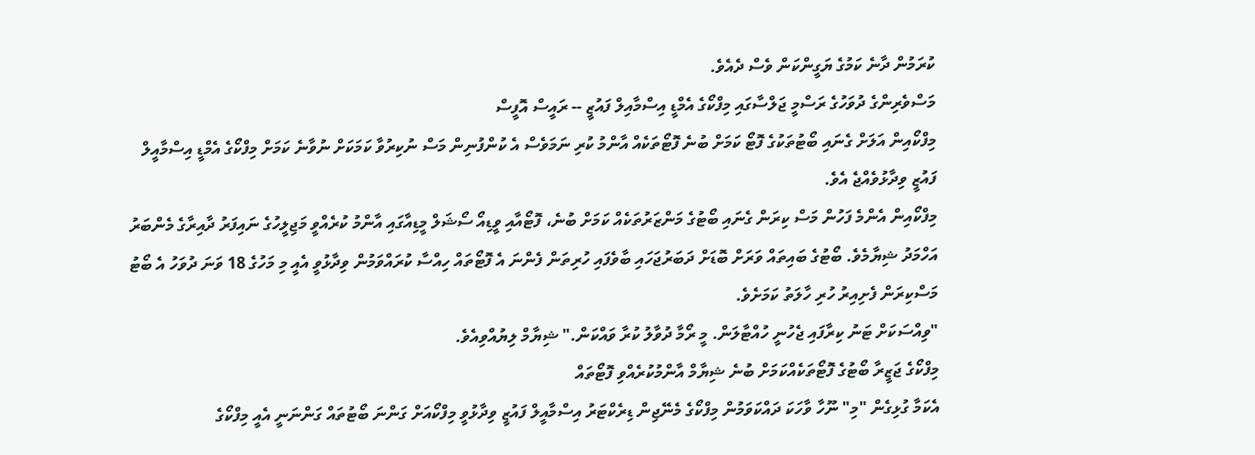ކުރަމުން ދާނެ ކަމުގެ ޔަގީންކަން ވެސް ދެއެވެ.
މަސްވެރިންގެ ދުވަހުގެ ރަސްމީ ޖަލްސާގައި މިފްކޯގެ އެމްޑީ އިސްމާއިލް ފައުޒީ -- ރައީސް އޮފީސް
މިފްކޯއިން އަލަށް ގެނައި ބޯޓުތަކުގެ ފޮޓޯ ކަމަށް ބުނެ ފޮޓޯތަކެއް އާންމު ކުރި ނަމަވެސް އެ ކުންފުނިން މަސް ނުކިރުވާ ކަމަކަށް ނުވާނެ ކަމަށް މިފްކޯގެ އެމްޑީ އިސްމާއީލް ފައުޒީ ވިދާޅުވެއްޖެ އެވެ.
މިފްކޯއިން އެންމެ ފަހުން މަސް ކިރަން ގެނައި ބޯޓުގެ މަންޒަރުތަކެއް ކަމަށް ބުނެ، ފޮޓޯއާއި ވީޑިއޯ ސޯޝަލް މީޑިއާގައި އާންމު ކުރެއްވީ މަޖިލީހުގެ ނައިފަރު ދާއިރާގެ މެންބަރު އަހްމަދު ޝިޔާމެވެ. ބޯޓުގެ ބައިތައް ވަރަށް ބޮޑަށް ދަބަރުޖަހައި ބާވެފައި ހުރިތަން ފެންނަ އެ ފޮޓޯތައް ހިއްސާ ކުރައްވަމުން ވިދާޅުވީ އެއީ މި މަހުގެ 18 ވަނަ ދުވަހު އެ ބޯޓު މަސްކިރަން ފެށިއިރު ހުރި ހާލަތު ކަމަށެވެ.
"ވިއްސަކަށް ޓަނު ކިރާފައި ޖެހުނީ ހުއްޓާލަން. މީ ރޯމާ ދުވާލު ކުރާ ވައްކަން." ޝިޔާމް ލިޔުއްވިއެވެ.
މިފްކޯގެ ޖަޒީރާ ބޯޓުގެ ފޮޓޯތަކެއްކަމަށް ބުނެ ޝިޔާމް އާންމުކުރެއްވި ފޮޓޯތައް
އެކަމާ ގުޅިގެން "މި" ނޫހާ ވާހަކަ ދައްކަވަމުން މިފްކޯގެ މެނޭޖިން ޑިރެކްޓަރު އިސްމާއީލް ފައުޒީ ވިދާޅުވީ މިފްކޯއަށް ގަންނަ ބޯޓުތައް ގަންނަނީ އެއީ މިފްކޯގެ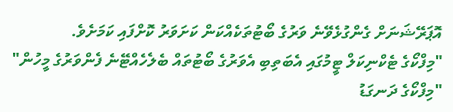އޮޕަރޭޝަނަށް ގެންގުޅެވޭނެ ވަރުގެ ބޯޓުތަކެއްކަން ކަށަވަރު ކޮށްފައި ކަމަށެވެ.
"މިފްކޯގެ ޓެކްނިކަލް ޓީމުގައި އެބަތިބި އެވަރުގެ ބޯޓުތައް ބެލެހެއްޓޭނެ ފެންވަރުގެ މީހުން"
"މިފްކޯގެ ދަނގަޑު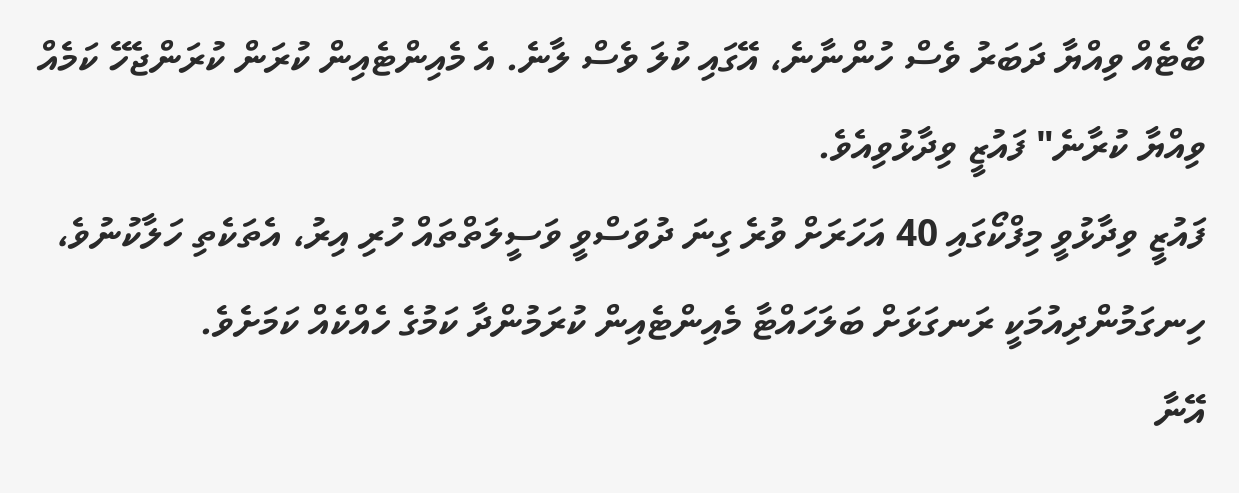ބޯޓެއް ވިއްޔާ ދަބަރު ވެސް ހުންނާނެ، އޭގައި ކުލަ ވެސް ލާނެ. އެ މެއިންޓެއިން ކުރަން ކުރަންޖެހޭ ކަމެއް ވިއްޔާ ކުރާނެ" ފައުޒީ ވިދާޅުވިއެވެ.
ފައުޒީ ވިދާޅުވީ މިފްކޯގައި 40 އަހަރަށް ވުރެ ގިނަ ދުވަސްވީ ވަސީލަތްތައް ހުރި އިރު، އެތަކެތި ހަލާކުނުވެ، ހިނގަމުންދިއުމަކީ ރަނގަޅަށް ބަލަހައްޓާ މެއިންޓެއިން ކުރަމުންދާ ކަމުގެ ހެއްކެއް ކަމަށެވެ.
އޭނާ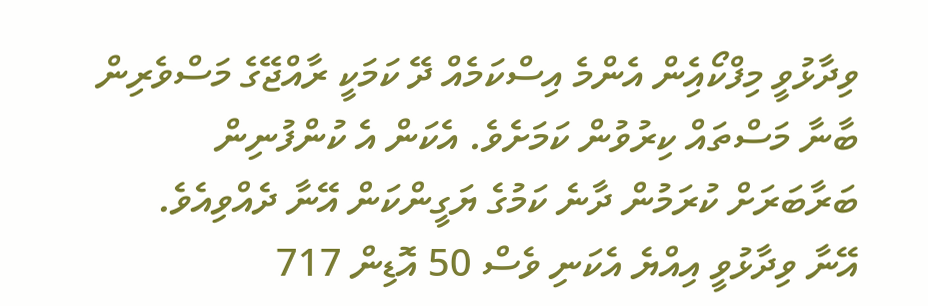ވިދާޅުވީ މިފްކޯއެިން އެންމެ އިސްކަމެއް ދޭ ކަމަކީ ރާއްޖޭގެ މަސްވެރިން ބާނާ މަސްތައް ކިރުވުން ކަމަށެވެ. އެކަން އެ ކުންފުނިން ބަރާބަރަށް ކުރަމުން ދާނެ ކަމުގެ ޔަގީންކަން އޭނާ ދެއްވިއެވެ.
އޭނާ ވިދާޅުވީ އިއްޔެ އެކަނި ވެސް 50 އޮޑިން 717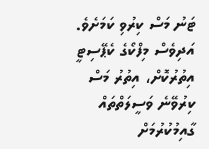ޓަނު މަސް ކިރުވި ކަމަށެވެ. އަދިވެސް މިފްކޯގެ ކެޕޭސިޓީ އިތުރުކޮށް، އިތުރު މަސް ކިރުވޭނެ ވަސީލަތްތައް ގާއިމުކުރުމަށް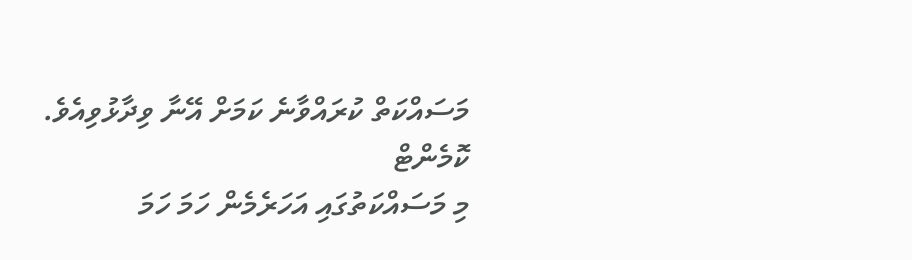މަސައްކަތް ކުރައްވާނެ ކަމަށް އޭނާ ވިދާޅުވިއެވެ.
ކޮމެންޓް
މި މަސައްކަތުގައި އަހަރެމެން ހަމަ ހަމަ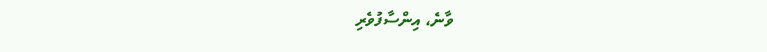ވާނެ، އިންސާފުވެރި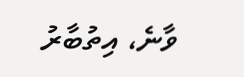ވާނެ، އިތުބާރު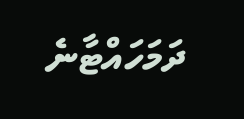ދަމަހައްޓާނެ